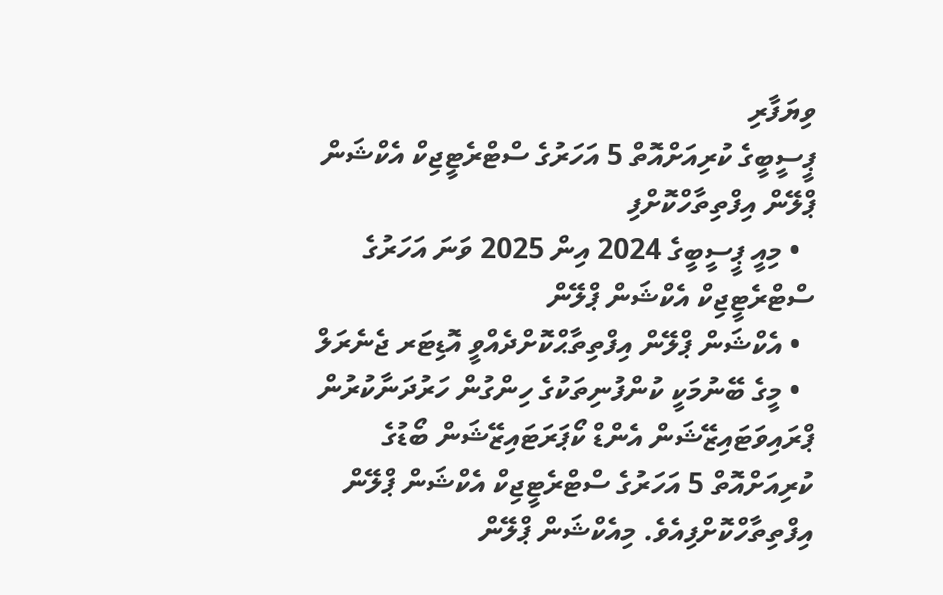ވިޔަފާރި
ޕީސީބީގެ ކުރިއަށްއޮތް 5 އަހަރުގެ ސްޓްރެޓީޖިކް އެކްޝަން ޕްލޭން އިފްތިތާހްކޮށްފި
  • މިއީ ޕީސީބީގެ 2024 އިން 2025 ވަނަ އަހަރުގެ ސްޓްރެޓީޖިކް އެކްޝަން ޕްލޭން
  • އެކްޝަން ޕްލޭން އިފްތިތާޙްކޮށްދެއްވީ އޮޑިޓަރ ޖެނެރަލް
  • މީގެ ބޭނުމަކީ ކުންފުނިތަކުގެ ހިންގުން ހަރުދަނާކުރުން
ޕްރައިވަޓައިޒޭޝަން އެންޑް ކޯޕަރަޓައިޒޭޝަން ބޯޑުގެ ކުރިއަށްއޮތް 5 އަހަރުގެ ސްޓްރެޓީޖިކް އެކްޝަން ޕްލޭން އިފްތިތާހްކޮށްފިއެވެ. މިއެކްޝަން ޕްލޭން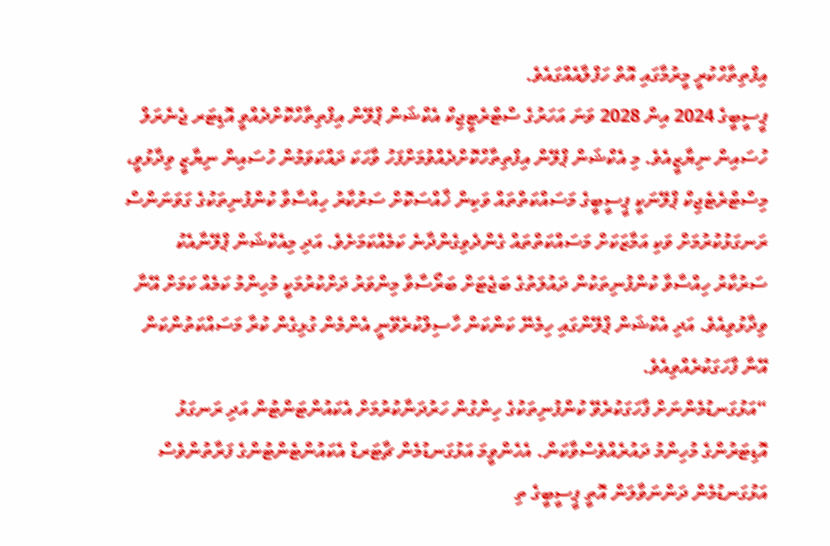އިފްތިތާހްކުރީ މީރުމާގައި އޮތް ހަފްލާއެއްގައެވެ.
ޕީސީބީގެ 2024 އިން 2028 ވަނަ އަހަރުގެ ސްޓްރެޓީޖިކް އެކްޝަން ޕްލޭން އިފްތިތާހްކޮށްދެއްވީ އޮޑިޓަރ ޖެނެރަލް ހުސައިން ނިޔާޒީއެވެ. މި އެކްޝަން ޕްލޭން އިފްތިތާހްކޮށްދެއްވުމަށްފަހު ވާހަކަ ދައްކަވަމުން ހުސައިން ނިޔާޒީ ވިދާޅުވީ، މިސްޓްރެޓެޖިކް ޕްލޭނަކީ ޕީސީބީގެ މަސައްކަތްތައް ވަކިން ޚާއްސަކޮށް ސަރުކާރު ހިއްސާވާ ކުންފުނިތަކުގެ ގަވަނަންސް ރަނގަޅުކުރުމަށް ވަކި އަމާޒަކަށް މަސައްކަތްތައް ގެންދެވިގެންދާނެ ކަމެއްކަމަށެވެ. އަދި މިއެކްޝަން ޕްލޭނާއެކު ސަރުކާރު ހިއްސާވާ ކުންފުނިތަކުން ދައުލަތުގެ ބަޖެޓަށް ބަރޯސާވާ މިންވަރު ދަށްކުރުމަކީ މުހިންމު ކަމެއް ކަމަށް އޭނާ ވިދާޅުވިއެވެ. އަދި އެކްޝަން ޕްލޭންގައި ހިމެނޭ ކަންކަން ހާސިލްކުރެވޭނީ އެންމެން ގުޅިގެން ކުރާ މަސައްކަތުންކަން އޭނާ ފާހަގަކުރެއްވިއެވެ.
“އަޅުގަނޑުމެންނަށް ފާހަގަކުރެވޭ ކުންފުނިތަކުގެ ހިންގުން ހަރުދަނާކުރުމަށް އެކައުންޓަންޓުން އަދި ރަނގަޅު އޮޑިޓަރުންގެ މުހިންމު ދައުރެއްވެސްވާކަން. އެހެންވީމަ އަޅުގަނޑުމެން ޗާޓަރޑް އެކައުންޓެންޓުންގެ ފަރާތުންވެސް އަޅުގަނޑުމެން ދަންނަވާލަން އޮތީ ޕީސީބީގެ ތި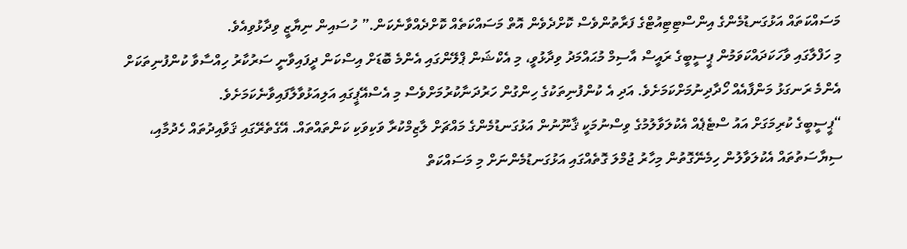މަސައްކަތައް އަޅުގަނޑުމެންގެ އިންސްޓިޓިއުޓްގެ ފަރާތުންވެސް ކޮށްދެވެން އޮތް މަސައްކަތެއް ކޮށްދެއްވާނެކަން.” ހުސައިން ނިޔާޒީ ވިދާޅުވިއެވެ.
މި ހަފްލާގައި ވާހަކަދައްކަވަމުން ޕީސީބީގެ ރައީސް އާސިމް މުޙައްމަދު ވިދާޅުވީ، މި އެކްޝަން ޕްލޭންގައި އެންމެ ބޮޑަށް އިސްކަން ދީފައިވާނީ ސަރުކާރު ހިއްސާވާ ކުންފުނިތަކަށް އެންމެ ރަނގަޅު މަންފާއެއް ހޯދާދިނުމަށްކަމަށެވެ. އަދި އެ ކުންފުނިތަކުގެ ހިންގުން ހަރުދަނާކުރުމަށްވެސް މި އެސްއޭޕީގައި އަލިއަޅުވާލާފައިވާނެކަމަށެވެ.
“ޕީސީބީގެ ކުރިމަގަށް އައު ސްޓެޕެއް އެކުލަވާލުމުގެ ވިސްނުމަކީ ޤާނޫނުން އަޅުގަނޑުމެންގެ މައްޗަށް ލާޒިމްކުރާ ވަކިވަކި ކަންތައްތައް. އޭގެތެރޭގައި ޤަވާއިދުތައް ހެދުމާއި، ސިޔާސަތުތައް އެކުލަވާލުން ހިމެނޭގޮތުން މިހާރު ޖުމްލަ ގޮތެއްގައި އަޅުގަނޑުމެންނަށް މި މަސައްކަތް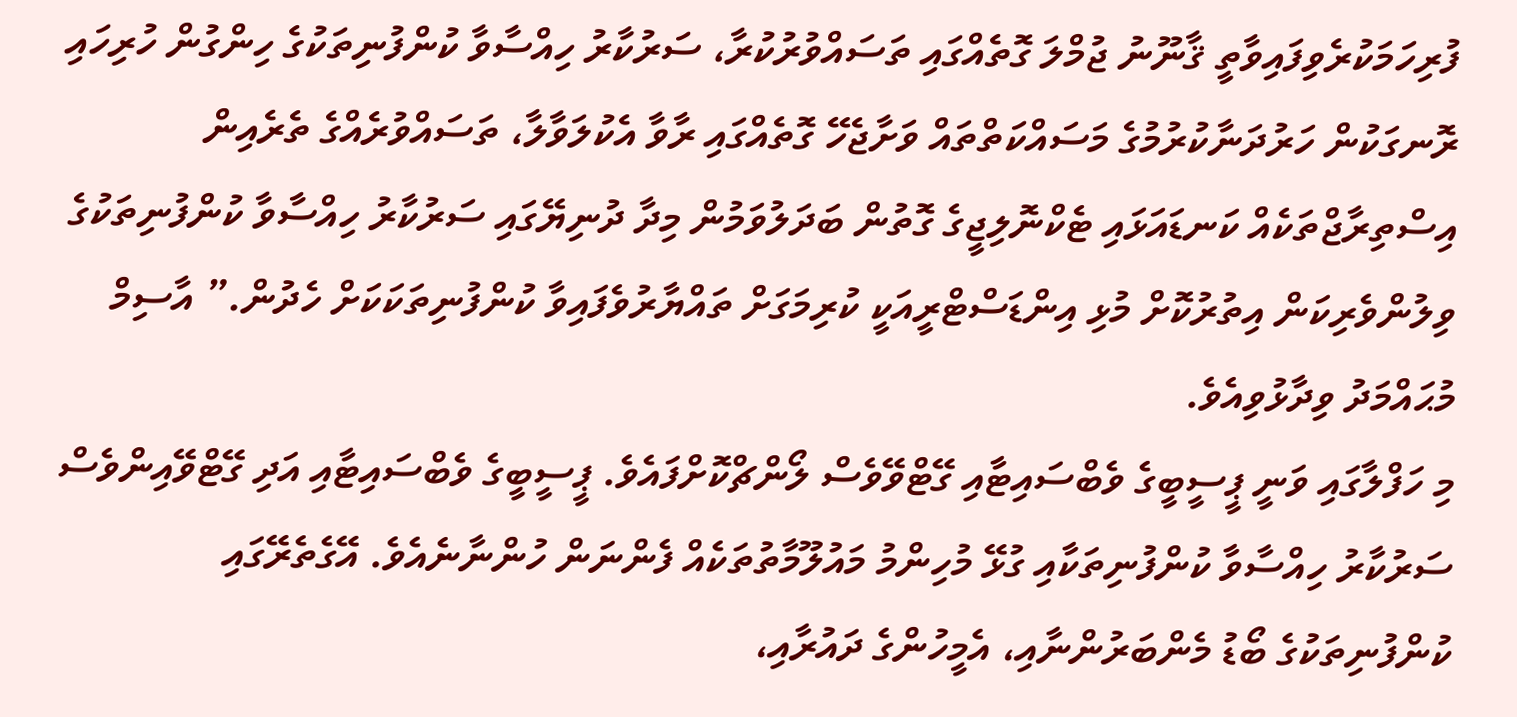ފުރިހަމަކުރެވިފައިވާތީ ޤާނޫނު ޖުމްލަ ގޮތެއްގައި ތަސައްވުރުކުރާ، ސަރުކާރު ހިއްސާވާ ކުންފުނިތަކުގެ ހިންގުން ހުރިހައި ރޮނގަކުން ހަރުދަނާކުރުމުގެ މަސައްކަތްތައް ވަށާޖެހޭ ގޮތެއްގައި ރާވާ އެކުލަވާލާ، ތަސައްވުރެއްގެ ތެރެއިން އިސްތިރާޖްތަކެއް ކަނޑައަޅައި ޓެކްނޮލިޖީގެ ގޮތުން ބަދަލުވަމުން މިދާ ދުނިޔޭގައި ސަރުކާރު ހިއްސާވާ ކުންފުނިތަކުގެ ވިލުންވެރިކަން އިތުރުކޮށް މުޅި އިންޑަސްޓްރީއަކީ ކުރިމަގަށް ތައްޔާރުވެފައިވާ ކުންފުނިތަކަކަށް ހެދުން.” އާސިމް މުޙައްމަދު ވިދާޅުވިއެވެ.
މި ހަފްލާގައި ވަނީ ޕީސީބީގެ ވެބްސައިޓާއި ގޭޓްވޭވެސް ލޯންޗްކޮށްފައެވެ. ޕީސީބީގެ ވެބްސައިޓާއި އަދި ގޭޓްވޭއިންވެސް ސަރުކާރު ހިއްސާވާ ކުންފުނިތަކާއި ގުޅޭ މުހިންމު މައުލޫމާތުތަކެއް ފެންނަން ހުންނާނެއެވެ. އޭގެތެރޭގައި ކުންފުނިތަކުގެ ބޯޑު މެންބަރުންނާއި، އެމީހުންގެ ދައުރާއި،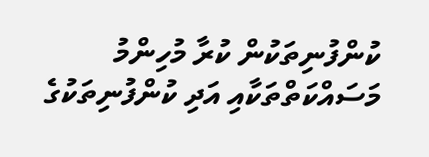ކުންފުނިތަކުން ކުރާ މުހިންމު މަސައްކަތްތަކާއި އަދި ކުންފުނިތަކުގެ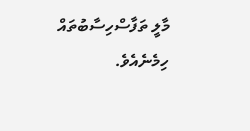މާލީ ތަފާސްހިސާބުތައް ހިމެނެއެވެ.